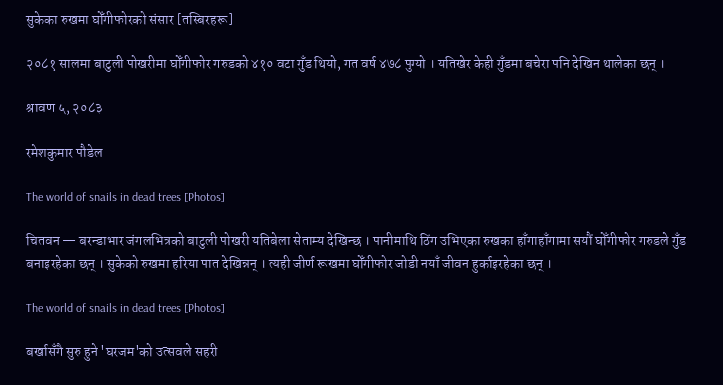सुकेका रुखमा घोँगीफोरको संसार [तस्बिरहरू]

२०८१ सालमा बाटुली पोखरीमा घोँगीफोर गरुडको ४१० वटा गुँड थियो, गत वर्ष ४७८ पुग्यो । यतिखेर केही गुँडमा बचेरा पनि देखिन थालेका छन् ।

श्रावण ५, २०८३

रमेशकुमार पौडेल

The world of snails in dead trees [Photos]

चितवन — बरन्डाभार जंगलभित्रको बाटुली पोखरी यतिबेला सेताम्य देखिन्छ । पानीमाथि ठिंग उभिएका रुखका हाँगाहाँगामा सयौं घोँगीफोर गरुडले गुँड बनाइरहेका छन् । सुकेको रुखमा हरिया पात देखिन्नन् । त्यही जीर्ण रूखमा घोँगीफोर जोडी नयाँ जीवन हुर्काइरहेका छन् ।

The world of snails in dead trees [Photos]

बर्खासँगै सुरु हुने 'घरजम'को उत्सवले सहरी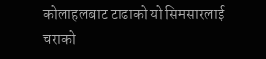कोलाहलबाट टाढाको यो सिमसारलाई चराको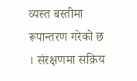व्यस्त बस्तीमा रूपान्तरण गरेको छ । संरक्षणमा सक्रिय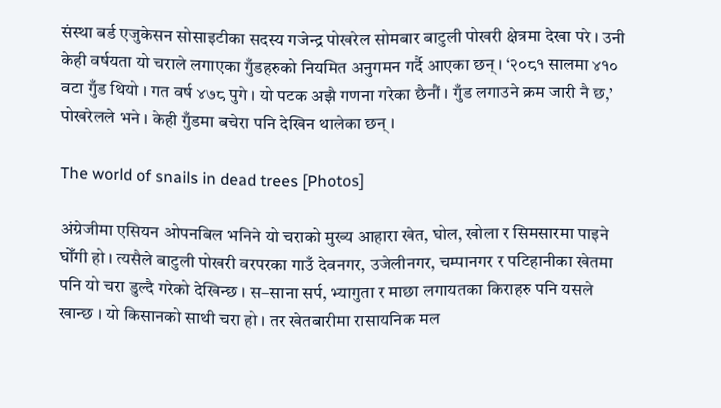संस्था बर्ड एजुकेसन सोसाइटीका सदस्य गजेन्द्र पोखरेल सोमबार बाटुली पोखरी क्षेत्रमा देखा परे । उनी केही वर्षयता यो चराले लगाएका गुँडहरुको नियमित अनुगमन गर्दै आएका छन् । ‘२०८१ सालमा ४१० वटा गुँड थियो । गत वर्ष ४७८ पुगे । यो पटक अझै गणना गरेका छैनौं । गुँड लगाउने क्रम जारी नै छ,’ पोखरेलले भने । केही गुँडमा बचेरा पनि देखिन थालेका छन् ।

The world of snails in dead trees [Photos]

अंग्रेजीमा एसियन ओपनबिल भनिने यो चराको मुख्य आहारा खेत, घोल, खोला र सिमसारमा पाइने घोँगी हो । त्यसैले बाटुली पोखरी वरपरका गाउँ देवनगर, उजेलीनगर, चम्पानगर र पटिहानीका खेतमा पनि यो चरा डुल्दै गरेको देखिन्छ । स–साना सर्प, भ्यागुता र माछा लगायतका किराहरु पनि यसले खान्छ । यो किसानको साथी चरा हो । तर खेतबारीमा रासायनिक मल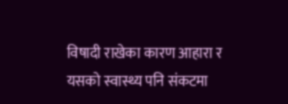विषादी राखेका कारण आहारा र यसको स्वास्थ्य पनि संकटमा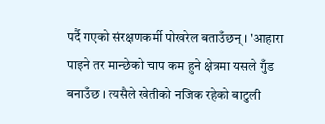पर्दै गएको संरक्षणकर्मी पोखरेल बताउँछन् । 'आहारा पाइने तर मान्छेको चाप कम हुने क्षेत्रमा यसले गुँड बनाउँछ । त्यसैले खेतीको नजिक रहेको बाटुली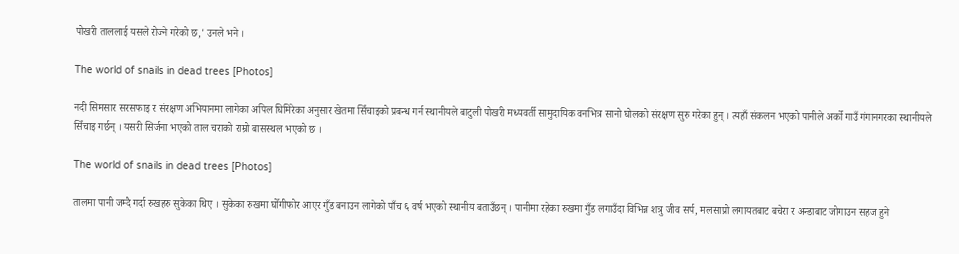पोखरी ताललाई यसले रोज्ने गरेको छ,' उनले भने ।

The world of snails in dead trees [Photos]

नदी सिमसार सरसफाइ र संरक्षण अभियानमा लागेका अपिल घिमिरेका अनुसार खेतमा सिँचाइको प्रबन्ध गर्न स्थानीयले बाटुली पोखरी मध्यवर्ती सामुदायिक वनभित्र सानो घोलको संरक्षण सुरु गरेका हुन् । त्यहाँ संकलन भएको पानीले अर्को गाउँ गंगानगरका स्थानीयले सिँचाइ गर्छन् । यसरी सिर्जना भएको ताल चराको राम्रो बासस्थल भएको छ ।

The world of snails in dead trees [Photos]

तालमा पानी जम्दै गर्दा रुखहरु सुकेका थिए । सुकेका रुखमा घोँगीफोर आएर गुँड बनाउन लागेको पाँच ६ वर्ष भएको स्थानीय बताउँछन् । पानीमा रहेका रुखमा गुँड लगाउँदा विभिन्न शत्रु जीव सर्प, मलसाप्रो लगायतबाट बचेरा र अन्डाबाट जोगाउन सहज हुने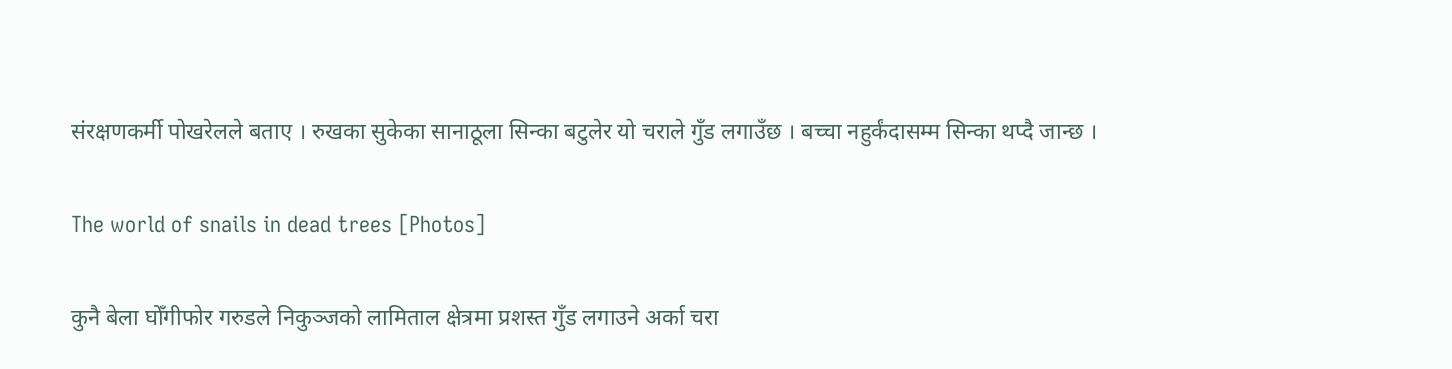संरक्षणकर्मी पोखरेलले बताए । रुखका सुकेका सानाठूला सिन्का बटुलेर यो चराले गुँड लगाउँछ । बच्चा नहुर्कंदासम्म सिन्का थप्दै जान्छ ।

The world of snails in dead trees [Photos]

कुनै बेला घोँगीफोर गरुडले निकुञ्जको लामिताल क्षेत्रमा प्रशस्त गुँड लगाउने अर्का चरा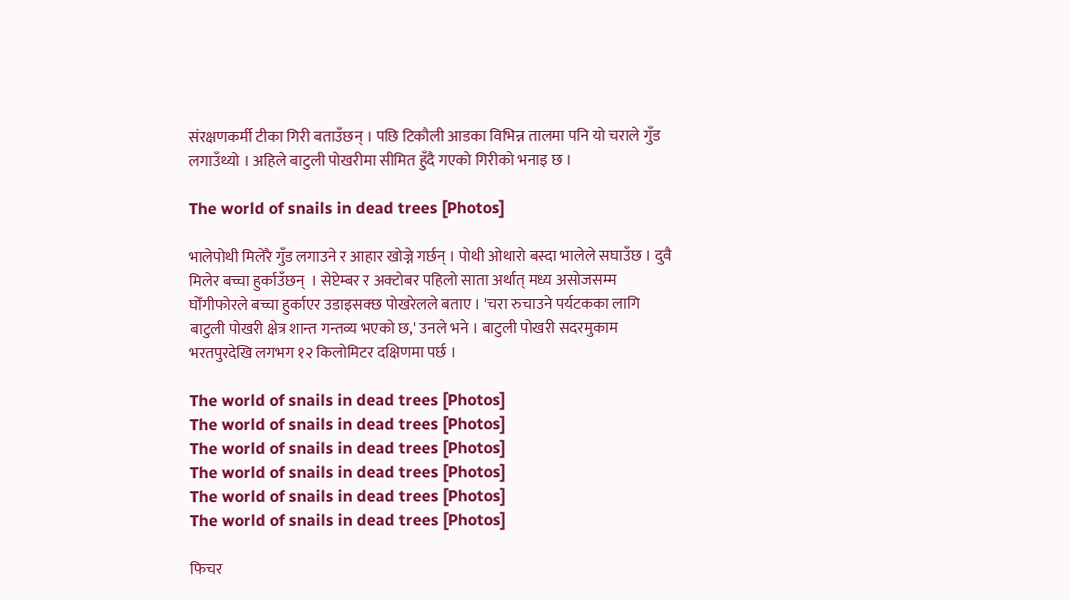संरक्षणकर्मी टीका गिरी बताउँछन् । पछि टिकौली आडका विभिन्न तालमा पनि यो चराले गुँड लगाउँथ्यो । अहिले बाटुली पोखरीमा सीमित हुँदै गएको गिरीको भनाइ छ ।

The world of snails in dead trees [Photos]

भालेपोथी मिलेरै गुँड लगाउने र आहार खोज्ने गर्छन् । पोथी ओथारो बस्दा भालेले सघाउँछ । दुवै मिलेर बच्चा हुर्काउँछन्  । सेप्टेम्बर र अक्टोबर पहिलो साता अर्थात् मध्य असोजसम्म घोँगीफोरले बच्चा हुर्काएर उडाइसक्छ पोखरेलले बताए । 'चरा रुचाउने पर्यटकका लागि बाटुली पोखरी क्षेत्र शान्त गन्तव्य भएको छ,' उनले भने । बाटुली पोखरी सदरमुकाम भरतपुरदेखि लगभग १२ किलोमिटर दक्षिणमा पर्छ ।

The world of snails in dead trees [Photos]
The world of snails in dead trees [Photos]
The world of snails in dead trees [Photos]
The world of snails in dead trees [Photos]
The world of snails in dead trees [Photos]
The world of snails in dead trees [Photos]

फिचर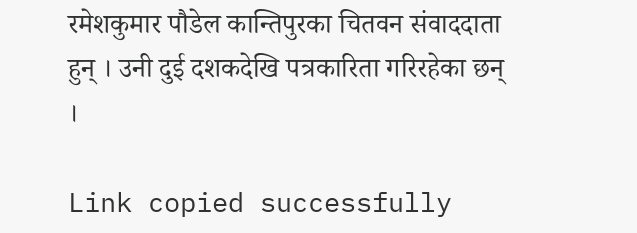रमेशकुमार पौडेल कान्तिपुरका चितवन संवाददाता हुन् । उनी दुई दशकदेखि पत्रकारिता गरिरहेका छन् ।

Link copied successfully